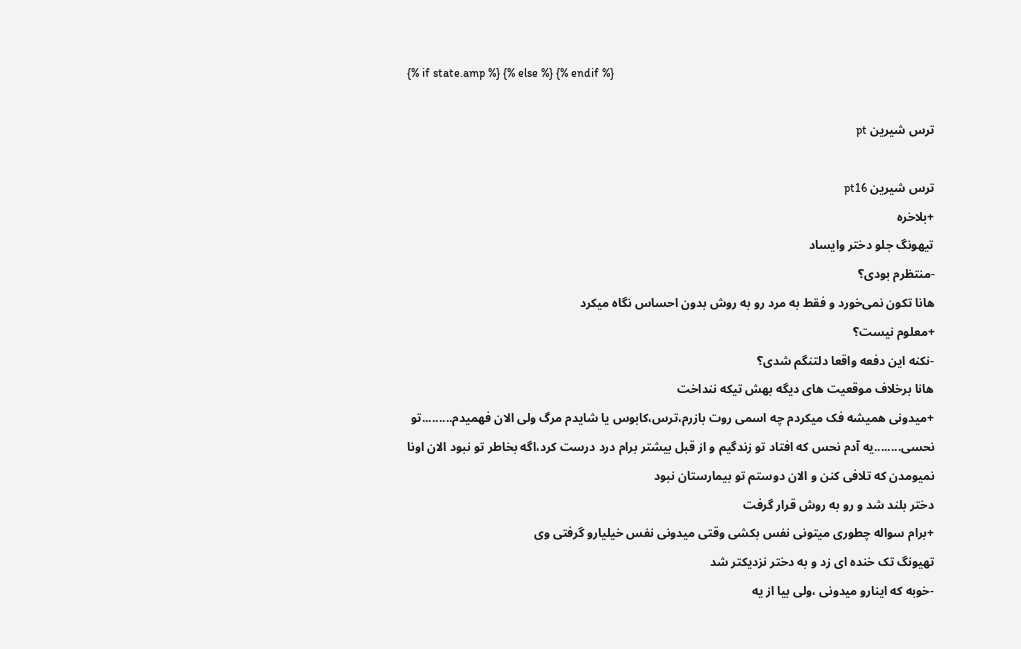{% if state.amp %} {% else %} {% endif %}

ترس شیرین pt

ترس شیرین pt16
+بلاخره
تیهونگ جلو دختر وایساد
-منتظرم بودی؟
هانا تکون نمی‌خورد و فقط به مرد رو به روش بدون احساس نگاه میکرد
+معلوم نیست؟
-نکنه این دفعه واقعا دلتنگم شدی؟
هانا برخلاف موقعیت های دیگه بهش تیکه ننداخت
+میدونی همیشه فک میکردم چه اسمی روت بازرم،ترس،کابوس یا شایدم مرگ ولی الان فهمیدم.........تو نحسی........یه آدم نحس که افتاد تو زندگیم و از قبل بیشتر برام درد درست کرد،اگه بخاطر تو نبود الان اونا نمیومدن که تلافی کنن و الان دوستم تو بیمارستان نبود
دختر بلند شد و رو به روش قرار گرفت
+برام سواله چطوری میتونی نفس بکشی وقتی میدونی نفس خیلیارو گرفتی وی
تهیونگ تک خنده ای زد و به دختر نزدیکتر شد
-خوبه که اینارو میدونی ،ولی بیا از یه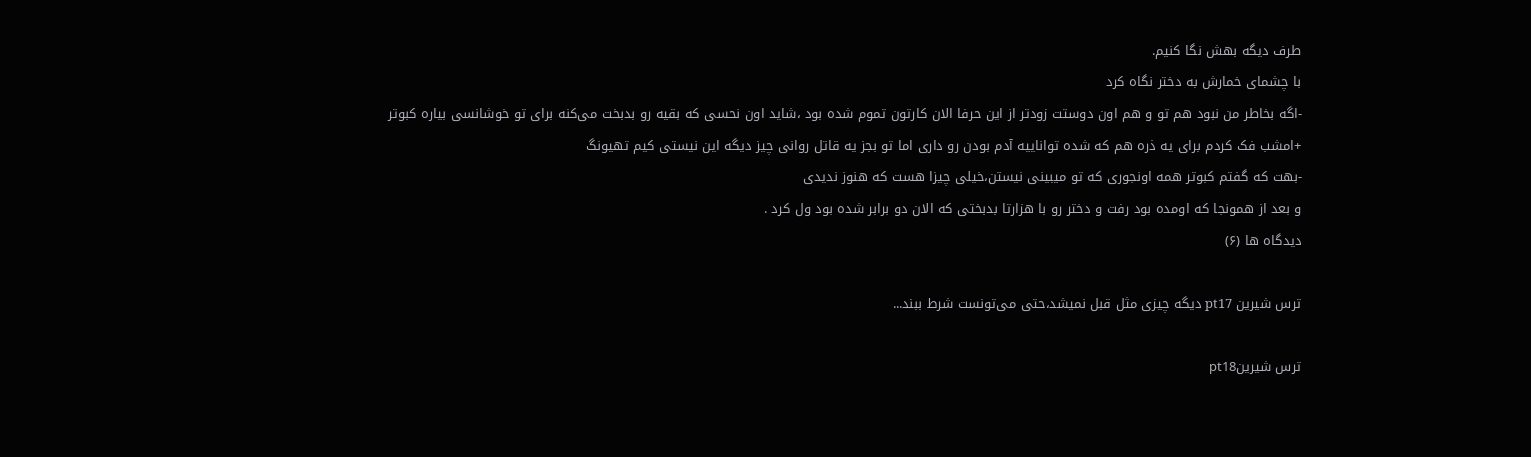طرف دیگه بهش نگا کنیم.
با چشمای خمارش به دختر نگاه کرد
-اگه بخاطر من نبود هم تو و هم اون دوستت زودتر از این حرفا الان کارتون تموم شده بود ،شاید اون نحسی که بقیه رو بدبخت می‌کنه برای تو خوشانسی بیاره کبوتر
+امشب فک کردم برای یه ذره هم که شده تواناییه آدم بودن رو داری اما تو بجز یه قاتل روانی چیز دیگه این نیستی کیم تهیونگ
-بهت که گفتم کبوتر همه اونجوری که تو میبینی نیستن،خیلی چیزا هست که هنوز ندیدی
و بعد از همونجا که اومده بود رفت و دختر رو با هزارتا بدبختی که الان دو برابر شده بود ول کرد .
دیدگاه ها (۶)

ترس شیرین pt17 دیگه چیزی مثل قبل نمیشد،حتی می‌تونست شرط ببند...

ترس شیرینpt18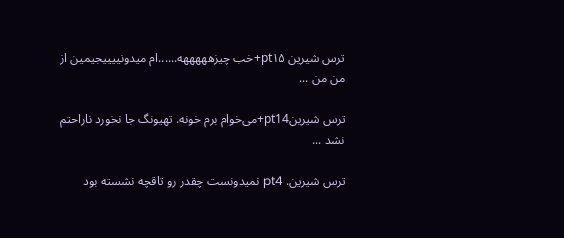ترس شیرین pt۱۵+خب چیزهههههه......ام میدونییییجیمین از من من ...

ترس شیرینpt14+می‌خوام برم خونه. تهیونگ جا نخورد ناراحتم نشد ...

ترس شیرین. pt4 نمیدونست چقدر رو تاقچه نشسته بود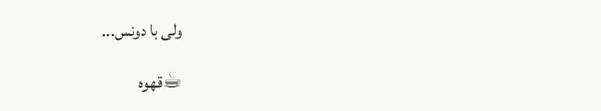ولی با دونس...

☕قهوه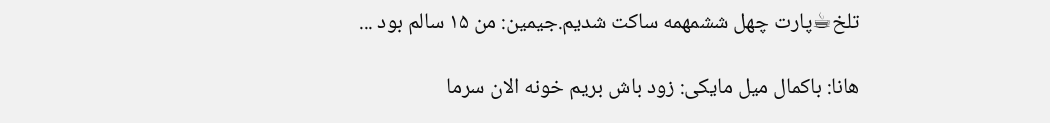تلخ☕پارت چهل ششمهمه ساکت شدیم.جیمین: من ۱۵ سالم بود ...

هانا: باکمال میل مایکی: زود باش بریم خونه الان سرما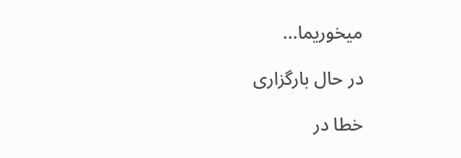میخوریما...

در حال بارگزاری

خطا در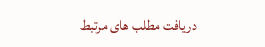دریافت مطلب های مرتبط